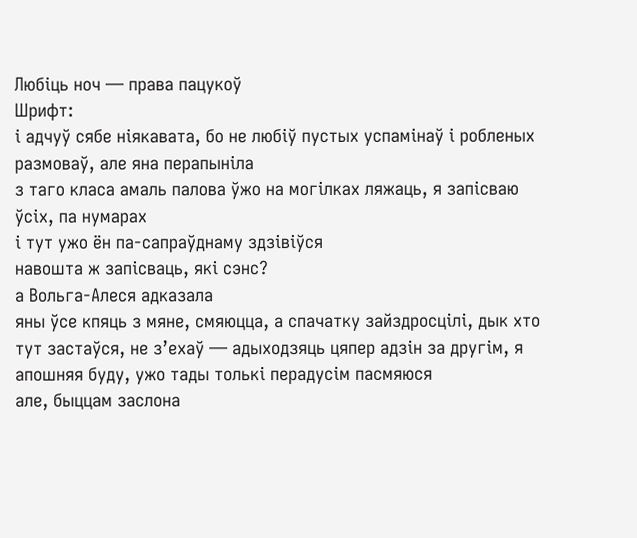Любіць ноч — права пацукоў
Шрифт:
і адчуў сябе ніякавата, бо не любіў пустых успамінаў і робленых размоваў, але яна перапыніла
з таго класа амаль палова ўжо на могілках ляжаць, я запісваю ўсіх, па нумарах
і тут ужо ён па-сапраўднаму здзівіўся
навошта ж запісваць, які сэнс?
а Вольга-Алеся адказала
яны ўсе кпяць з мяне, смяюцца, а спачатку зайздросцілі, дык хто тут застаўся, не з’ехаў — адыходзяць цяпер адзін за другім, я апошняя буду, ужо тады толькі перадусім пасмяюся
але, быццам заслона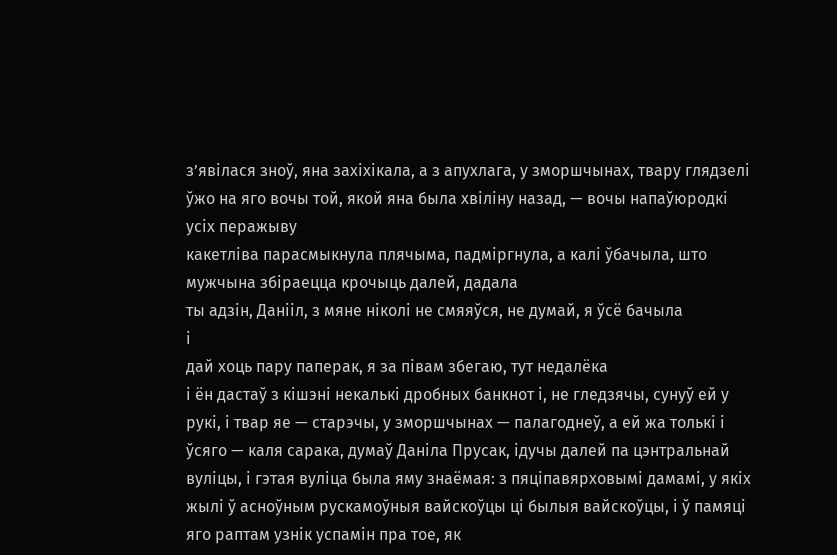з’явілася зноў, яна захіхікала, а з апухлага, у зморшчынах, твару глядзелі ўжо на яго вочы той, якой яна была хвіліну назад, — вочы напаўюродкі
усіх перажыву
какетліва парасмыкнула плячыма, падміргнула, а калі ўбачыла, што мужчына збіраецца крочыць далей, дадала
ты адзін, Данііл, з мяне ніколі не смяяўся, не думай, я ўсё бачыла
і
дай хоць пару паперак, я за півам збегаю, тут недалёка
і ён дастаў з кішэні некалькі дробных банкнот і, не гледзячы, сунуў ей у рукі, і твар яе — старэчы, у зморшчынах — палагоднеў, а ей жа толькі і ўсяго — каля сарака, думаў Даніла Прусак, ідучы далей па цэнтральнай вуліцы, і гэтая вуліца была яму знаёмая: з пяціпавярховымі дамамі, у якіх жылі ў асноўным рускамоўныя вайскоўцы ці былыя вайскоўцы, і ў памяці яго раптам узнік успамін пра тое, як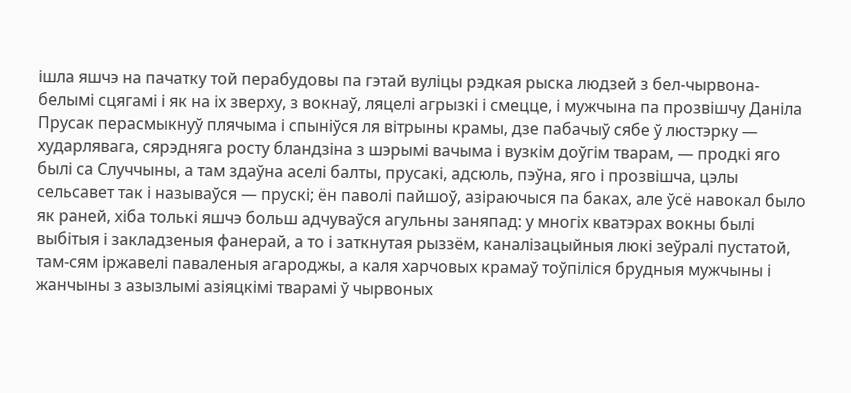ішла яшчэ на пачатку той перабудовы па гэтай вуліцы рэдкая рыска людзей з бел-чырвона-белымі сцягамі і як на іх зверху, з вокнаў, ляцелі агрызкі і смецце, і мужчына па прозвішчу Даніла Прусак перасмыкнуў плячыма і спыніўся ля вітрыны крамы, дзе пабачыў сябе ў люстэрку — хударлявага, сярэдняга росту бландзіна з шэрымі вачыма і вузкім доўгім тварам, — продкі яго былі са Случчыны, а там здаўна аселі балты, прусакі, адсюль, пэўна, яго і прозвішча, цэлы сельсавет так і называўся — прускі; ён паволі пайшоў, азіраючыся па баках, але ўсё навокал было як раней, хіба толькі яшчэ больш адчуваўся агульны заняпад: у многіх кватэрах вокны былі выбітыя і закладзеныя фанерай, а то і заткнутая рыззём, каналізацыйныя люкі зеўралі пустатой, там-сям іржавелі паваленыя агароджы, а каля харчовых крамаў тоўпіліся брудныя мужчыны і жанчыны з азызлымі азіяцкімі тварамі ў чырвоных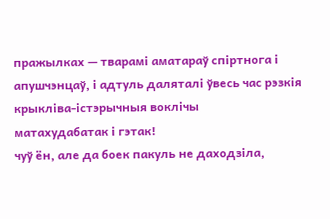пражылках — тварамі аматараў спіртнога і апушчэнцаў, і адтуль даляталі ўвесь час рэзкія крыкліва-істэрычныя воклічы
матахудабатак і гэтак!
чуў ён, але да боек пакуль не даходзіла,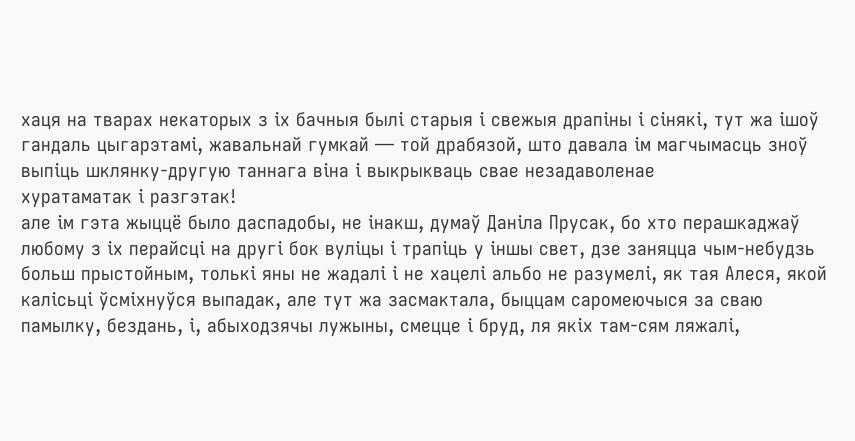хаця на тварах некаторых з іх бачныя былі старыя і свежыя драпіны і сінякі, тут жа ішоў гандаль цыгарэтамі, жавальнай гумкай — той драбязой, што давала ім магчымасць зноў выпіць шклянку-другую таннага віна і выкрыкваць свае незадаволенае
хуратаматак і разгэтак!
але ім гэта жыццё было даспадобы, не інакш, думаў Даніла Прусак, бо хто перашкаджаў любому з іх перайсці на другі бок вуліцы і трапіць у іншы свет, дзе заняцца чым-небудзь больш прыстойным, толькі яны не жадалі і не хацелі альбо не разумелі, як тая Алеся, якой калісьці ўсміхнуўся выпадак, але тут жа засмактала, быццам саромеючыся за сваю памылку, бездань, і, абыходзячы лужыны, смецце і бруд, ля якіх там-сям ляжалі,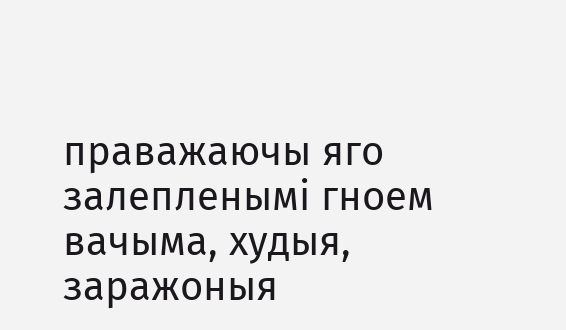праважаючы яго залепленымі гноем вачыма, худыя, заражоныя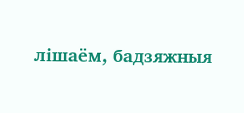лішаём, бадзяжныя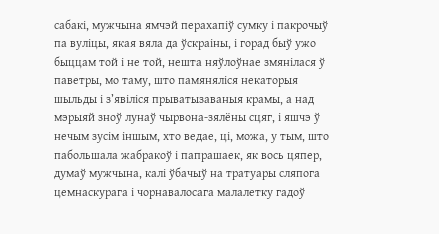сабакі, мужчына ямчэй перахапіў сумку і пакрочыў па вуліцы, якая вяла да ўскраіны, і горад быў ужо быццам той і не той, нешта няўлоўнае змянілася ў паветры, мо таму, што памяняліся некаторыя шыльды і з’явіліся прыватызаваныя крамы, а над мэрыяй зноў лунаў чырвона-зялёны сцяг, і яшчэ ў нечым зусім іншым, хто ведае, ці, можа, у тым, што пабольшала жабракоў і папрашаек, як вось цяпер, думаў мужчына, калі ўбачыў на тратуары сляпога цемнаскурага і чорнавалосага малалетку гадоў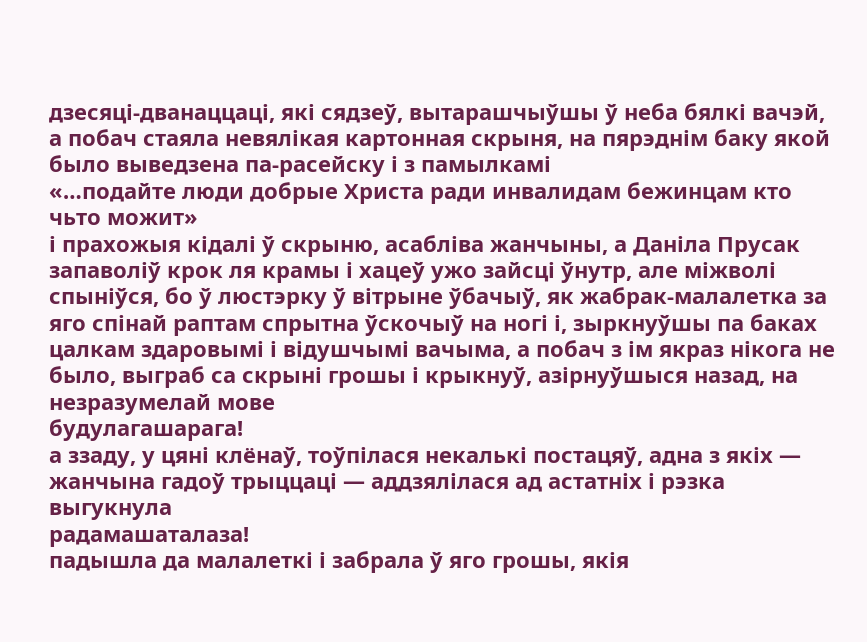дзесяці-дванаццаці, які сядзеў, вытарашчыўшы ў неба бялкі вачэй, а побач стаяла невялікая картонная скрыня, на пярэднім баку якой было выведзена па-расейску і з памылкамі
«…подайте люди добрые Христа ради инвалидам бежинцам кто чьто можит»
і прахожыя кідалі ў скрыню, асабліва жанчыны, а Даніла Прусак запаволіў крок ля крамы і хацеў ужо зайсці ўнутр, але міжволі спыніўся, бо ў люстэрку ў вітрыне ўбачыў, як жабрак-малалетка за яго спінай раптам спрытна ўскочыў на ногі і, зыркнуўшы па баках цалкам здаровымі і відушчымі вачыма, а побач з ім якраз нікога не было, выграб са скрыні грошы і крыкнуў, азірнуўшыся назад, на незразумелай мове
будулагашарага!
а ззаду, у цяні клёнаў, тоўпілася некалькі постацяў, адна з якіх — жанчына гадоў трыццаці — аддзялілася ад астатніх і рэзка выгукнула
радамашаталаза!
падышла да малалеткі і забрала ў яго грошы, якія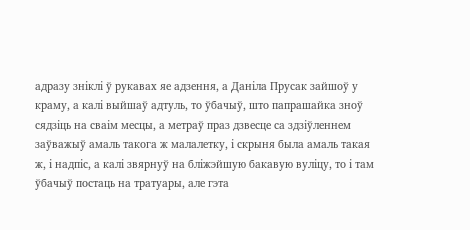адразу зніклі ў рукавах яе адзення, а Даніла Прусак зайшоў у краму, а калі выйшаў адтуль, то ўбачыў, што папрашайка зноў сядзіць на сваім месцы, а метраў праз дзвесце са здзіўленнем заўважыў амаль такога ж малалетку, і скрыня была амаль такая ж, і надпіс, а калі звярнуў на бліжэйшую бакавую вуліцу, то і там ўбачыў постаць на тратуары, але гэта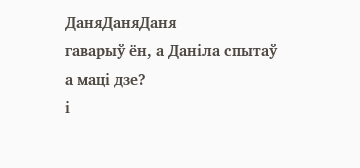ДаняДаняДаня
гаварыў ён, а Даніла спытаў
а маці дзе?
і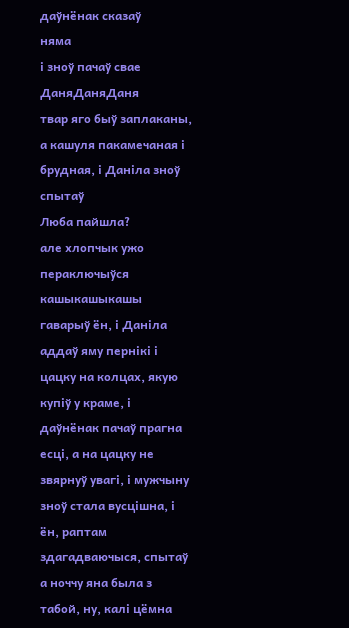даўнёнак сказаў
няма
і зноў пачаў свае
ДаняДаняДаня
твар яго быў заплаканы, а кашуля пакамечаная і брудная, і Даніла зноў спытаў
Люба пайшла?
але хлопчык ужо пераключыўся
кашыкашыкашы
гаварыў ён, і Даніла аддаў яму пернікі і цацку на колцах, якую купіў у краме, і даўнёнак пачаў прагна есці, а на цацку не звярнуў увагі, і мужчыну зноў стала вусцішна, і ён, раптам здагадваючыся, спытаў
а ноччу яна была з табой, ну, калі цёмна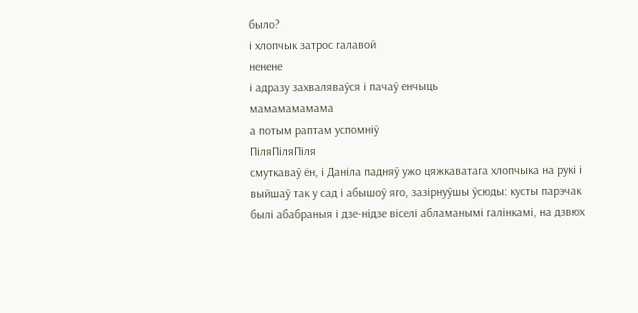было?
і хлопчык затрос галавой
ненене
і адразу захваляваўся і пачаў енчыць
мамамамамама
а потым раптам успомніў
ПіляПіляПіля
смуткаваў ён, і Даніла падняў ужо цяжкаватага хлопчыка на рукі і выйшаў так у сад і абышоў яго, зазірнуўшы ўсюды: кусты парэчак былі абабраныя і дзе-нідзе віселі абламанымі галінкамі, на дзвюх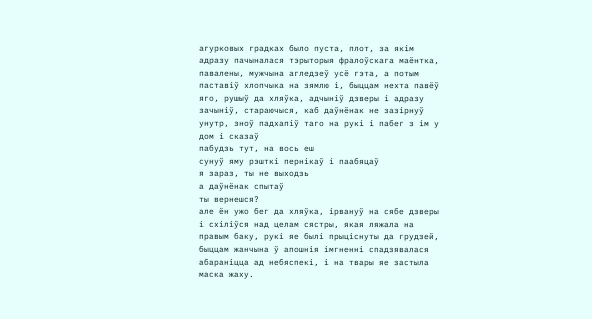агурковых градках было пуста, плот, за якім адразу пачыналася тэрыторыя фралоўскага маёнтка, павалены, мужчына агледзеў усё гэта, а потым паставіў хлопчыка на зямлю і, быццам нехта павёў яго, рушыў да хляўка, адчыніў дзверы і адразу зачыніў, стараючыся, каб даўнёнак не зазірнуў унутр, зноў падхапіў таго на рукі і пабег з ім у дом і сказаў
пабудзь тут, на вось еш
сунуў яму рэшткі пернікаў і паабяцаў
я зараз, ты не выходзь
а даўнёнак спытаў
ты вернешся?
але ён ужо бег да хляўка, ірвануў на сябе дзверы і схіліўся над целам сястры, якая ляжала на правым баку, рукі яе былі прыціснуты да грудзей, быццам жанчына ў апошнія імгненні спадзявалася абараніцца ад небяспекі, і на твары яе застыла маска жаху.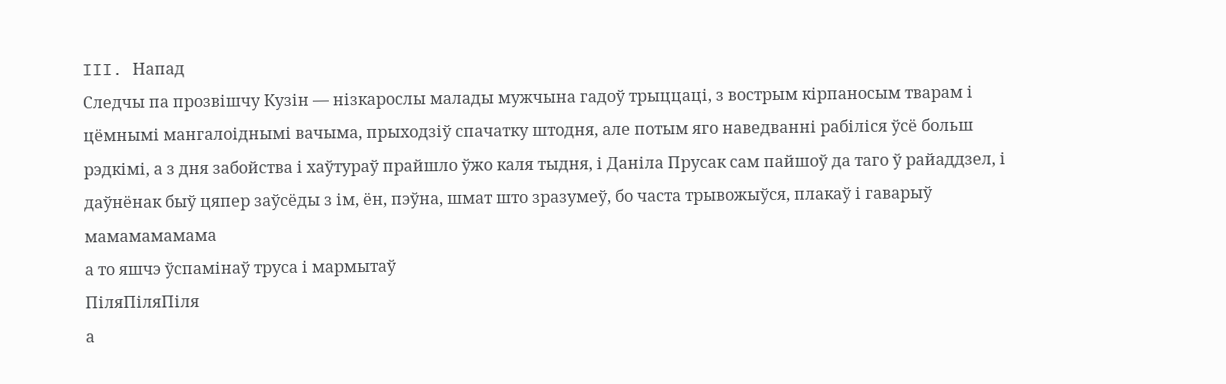III. Напад
Следчы па прозвішчу Кузін — нізкарослы малады мужчына гадоў трыццаці, з вострым кірпаносым тварам і цёмнымі мангалоіднымі вачыма, прыходзіў спачатку штодня, але потым яго наведванні рабіліся ўсё больш рэдкімі, а з дня забойства і хаўтураў прайшло ўжо каля тыдня, і Даніла Прусак сам пайшоў да таго ў райаддзел, і даўнёнак быў цяпер заўсёды з ім, ён, пэўна, шмат што зразумеў, бо часта трывожыўся, плакаў і гаварыў
мамамамамама
а то яшчэ ўспамінаў труса і мармытаў
ПіляПіляПіля
а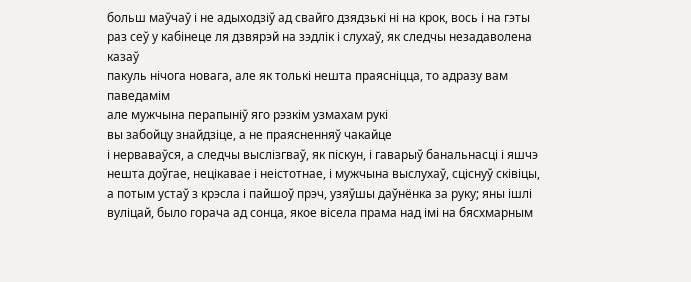больш маўчаў і не адыходзіў ад свайго дзядзькі ні на крок, вось і на гэты раз сеў у кабінеце ля дзвярэй на зэдлік і слухаў, як следчы незадаволена казаў
пакуль нічога новага, але як толькі нешта праясніцца, то адразу вам паведамім
але мужчына перапыніў яго рэзкім узмахам рукі
вы забойцу знайдзіце, а не праясненняў чакайце
і нерваваўся, а следчы выслізгваў, як піскун, і гаварыў банальнасці і яшчэ нешта доўгае, нецікавае і неістотнае, і мужчына выслухаў, сціснуў сківіцы, а потым устаў з крэсла і пайшоў прэч, узяўшы даўнёнка за руку; яны ішлі вуліцай, было горача ад сонца, якое вісела прама над імі на бясхмарным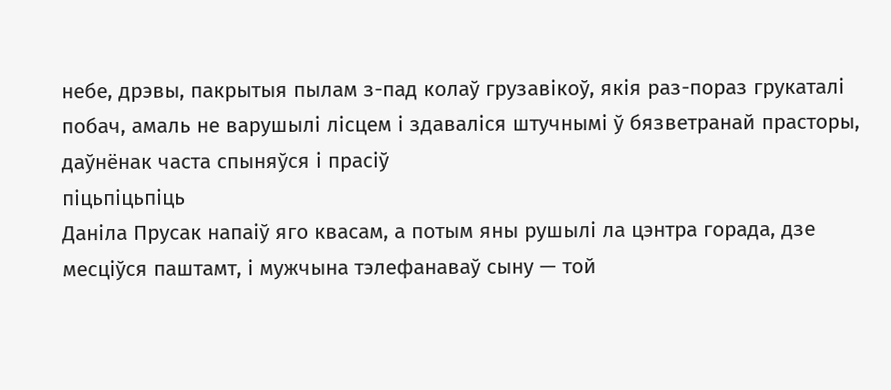небе, дрэвы, пакрытыя пылам з-пад колаў грузавікоў, якія раз-пораз грукаталі побач, амаль не варушылі лісцем і здаваліся штучнымі ў бязветранай прасторы, даўнёнак часта спыняўся і прасіў
піцьпіцьпіць
Даніла Прусак напаіў яго квасам, а потым яны рушылі ла цэнтра горада, дзе месціўся паштамт, і мужчына тэлефанаваў сыну — той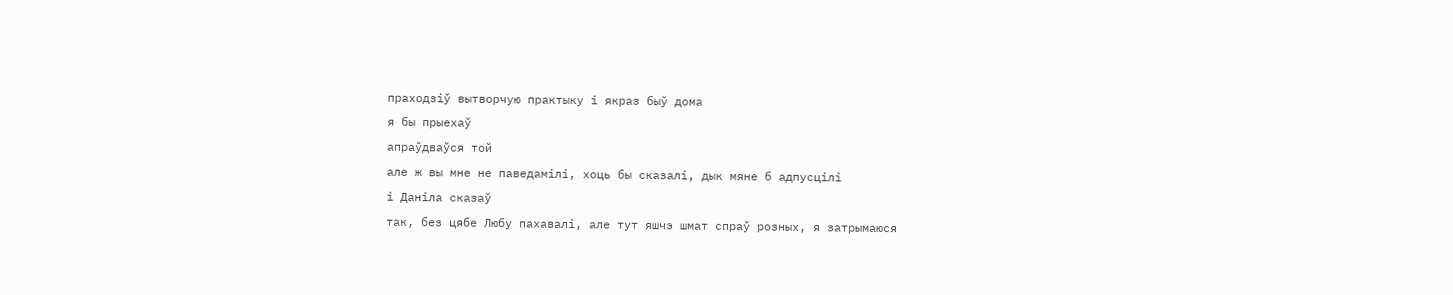праходзіў вытворчую практыку і якраз быў дома
я бы прыехаў
апраўдваўся той
але ж вы мне не паведамілі, хоць бы сказалі, дык мяне б адпусцілі
і Даніла сказаў
так, без цябе Любу пахавалі, але тут яшчэ шмат спраў розных, я затрымаюся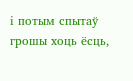і потым спытаў
грошы хоць ёсць,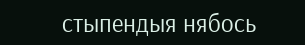стыпендыя нябось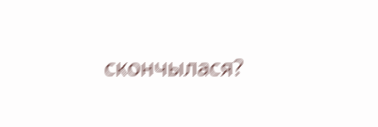скончылася?